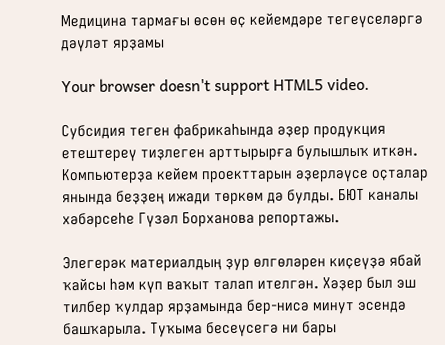Медицина тармағы өсөн өҫ кейемдәре тегеүселәргә дәүләт ярҙамы

Your browser doesn't support HTML5 video.

Субсидия теген фабрикаһында әҙер продукция етештереү тиҙлеген арттырырға булышлыҡ иткән. Компьютерҙа кейем проекттарын әҙерләүсе оҫталар янында беҙҙең ижади төркөм дә булды. БЮТ каналы хәбәрсеһе Гүзәл Борханова репортажы.

Элегерәк материалдың ҙур өлгөләрен киҫеүҙә ябай ҡайсы һәм күп ваҡыт талап ителгән. Хәҙер был эш тилбер ҡулдар ярҙамында бер-нисә минут эсендә башҡарыла. Туҡыма бесеүсегә ни бары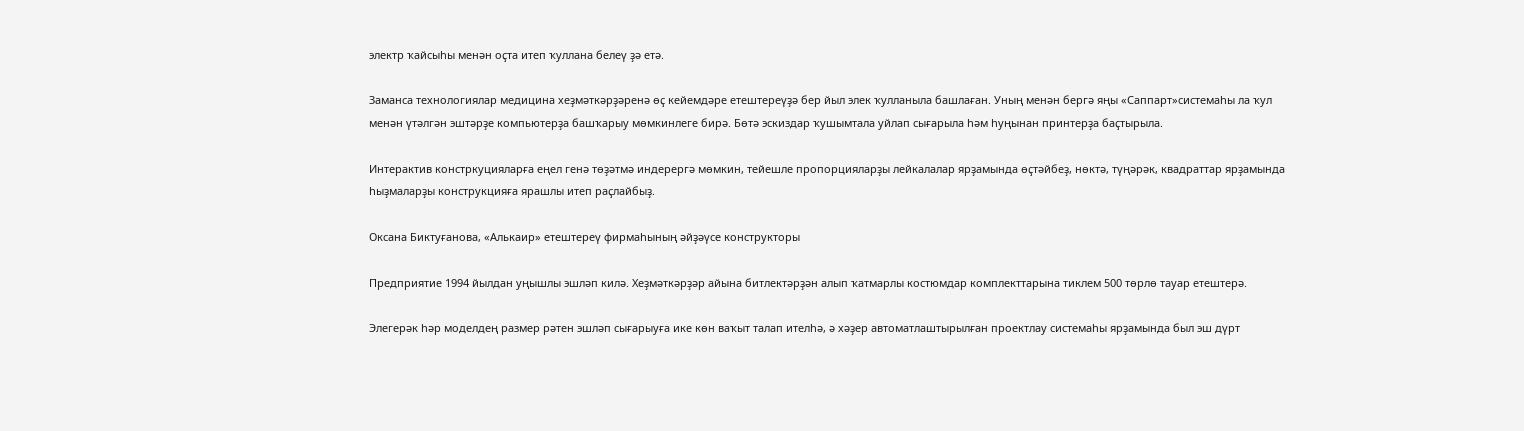электр ҡайсыһы менән оҫта итеп ҡуллана белеү ҙә етә.

Заманса технологиялар медицина хеҙмәткәрҙәренә өҫ кейемдәре етештереүҙә бер йыл элек ҡулланыла башлаған. Уның менән бергә яңы «Саппарт»системаһы ла ҡул менән үтәлгән эштәрҙе компьютерҙа башҡарыу мөмкинлеге бирә. Бөтә эскиздар ҡушымтала уйлап сығарыла һәм һуңынан принтерҙа баҫтырыла.

Интерактив констркуцияларға еңел генә төҙәтмә индерергә мөмкин, тейешле пропорцияларҙы лейкалалар ярҙамында өҫтәйбеҙ, нөктә, түңәрәк, квадраттар ярҙамында һыҙмаларҙы конструкцияға ярашлы итеп раҫлайбыҙ.

Оксана Биктуғанова, «Алькаир» етештереү фирмаһының әйҙәүсе конструкторы

Предприятие 1994 йылдан уңышлы эшләп килә. Хеҙмәткәрҙәр айына битлектәрҙән алып ҡатмарлы костюмдар комплекттарына тиклем 500 төрлө тауар етештерә.

Элегерәк һәр моделдең размер рәтен эшләп сығарыуға ике көн ваҡыт талап ителһә, ә хәҙер автоматлаштырылған проектлау системаһы ярҙамында был эш дүрт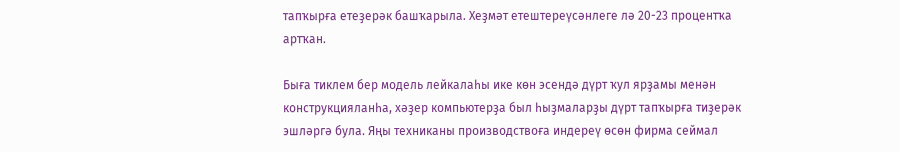тапҡырға етеҙерәк башҡарыла. Хеҙмәт етештереүсәнлеге лә 20-23 процентҡа артҡан.

Быға тиклем бер модель лейкалаһы ике көн эсендә дүрт ҡул ярҙамы менән конструкцияланһа, хәҙер компьютерҙа был һыҙмаларҙы дүрт тапҡырға тиҙерәк эшләргә була. Яңы техниканы производствоға индереү өсөн фирма сеймал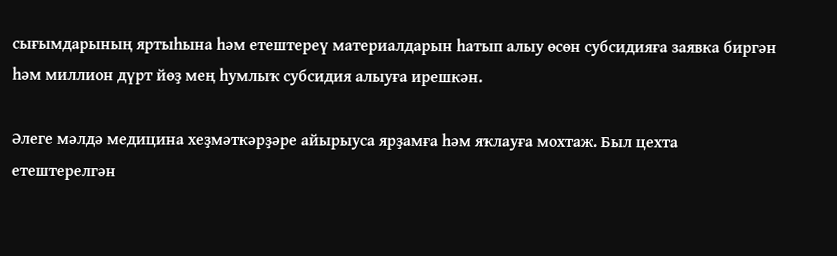сығымдарының яртыһына һәм етештереү материалдарын һатып алыу өсөн субсидияға заявка биргән һәм миллион дүрт йөҙ мең һумлыҡ субсидия алыуға ирешкән.

Әлеге мәлдә медицина хеҙмәткәрҙәре айырыуса ярҙамға һәм яҡлауға мохтаж. Был цехта етештерелгән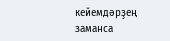кейемдәрҙең заманса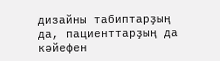дизайны табиптарҙың да, пациенттарҙың да кәйефен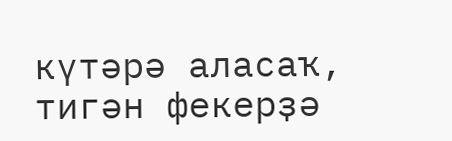күтәрә аласаҡ, тигән фекерҙә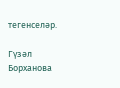тегенселәр.

Гүзәл Борханова